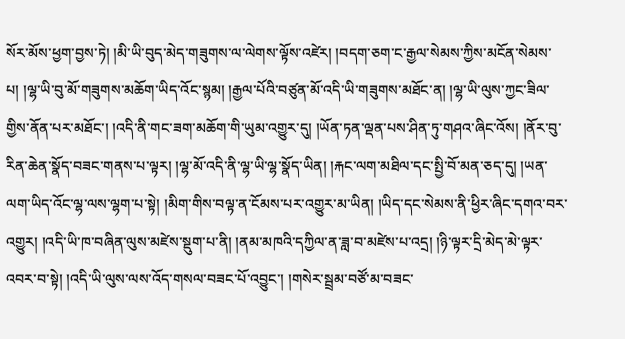སོར་མོས་ཕྱག་བྱས་ཏེ། །མི་ཡི་བུད་མེད་གཟུགས་ལ་ལེགས་ལྟོས་འཛེར། །བདག་ཅག་ང་རྒྱལ་སེམས་ཀྱིས་མངོན་སེམས་པ། །ལྷ་ཡི་བུ་མོ་གཟུགས་མཆོག་ཡིད་འོང་སྙམ། །རྒྱལ་པོའི་བཙུན་མོ་འདི་ཡི་གཟུགས་མཐོང་ན། །ལྷ་ཡི་ལུས་ཀྱང་ཟིལ་གྱིས་ནོན་པར་མཐོང་། །འདི་ནི་གང་ཟག་མཆོག་གི་ཡུམ་འགྱུར་དུ། །ཡོན་ཏན་ལྡན་པས་ཤིན་ཏུ་གཤའ་ཞིང་འོས། །ནོར་བུ་རིན་ཆེན་སྣོད་བཟང་གནས་པ་ལྟར། །ལྷ་མོ་འདི་ནི་ལྷ་ཡི་ལྷ་སྣོད་ཡིན། །རྐང་ལག་མཐིལ་དང་སྤྱི་བོ་མན་ཅད་དུ། །ཡན་ལག་ཡིད་འོང་ལྷ་ལས་ལྷག་པ་སྟེ། །མིག་གིས་བལྟ་ན་ངོམས་པར་འགྱུར་མ་ཡིན། །ཡིད་དང་སེམས་ནི་ཕྱིར་ཞིང་དགའ་བར་འགྱུར། །འདི་ཡི་ཁ་བཞིན་ལུས་མཛེས་སྡུག་པ་ནི། །ནམ་མཁའི་དཀྱིལ་ན་ཟླ་བ་མཛེས་པ་འདྲ། །ཉི་ལྟར་དྲི་མེད་མེ་ལྟར་འབར་བ་སྟེ། །འདི་ཡི་ལུས་ལས་འོད་གསལ་བཟང་པོ་འབྱུང་། །གསེར་སྦྲམ་བཙོ་མ་བཟང་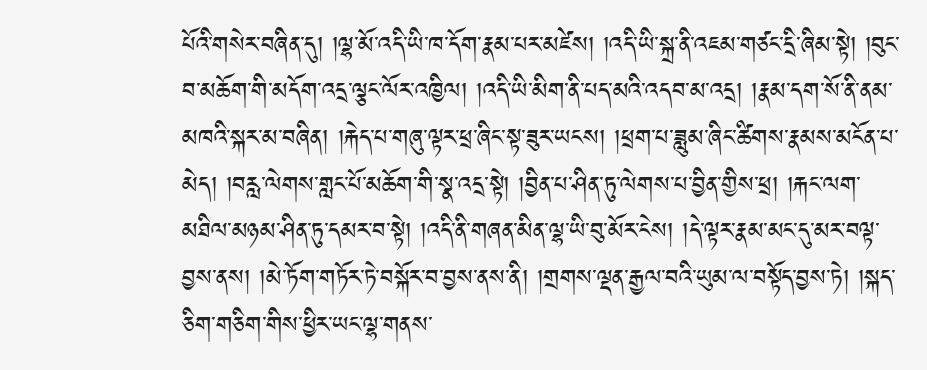པོའི་གསེར་བཞིན་དུ། །ལྷ་མོ་འདི་ཡི་ཁ་དོག་རྣམ་པར་མཛེས། །འདི་ཡི་སྐྲ་ནི་འཇམ་གཙང་དྲི་ཞིམ་སྟེ། །བུང་བ་མཆོག་གི་མདོག་འདྲ་ལྕང་ལོར་འཁྱིལ། །འདི་ཡི་མིག་ནི་པད་མའི་འདབ་མ་འདྲ། །རྣམ་དག་སོ་ནི་ནམ་མཁའི་སྐར་མ་བཞིན། །རྐེད་པ་གཞུ་ལྟར་ཕྲ་ཞིང་སྟ་ཟུར་ཡངས། །ཕྲག་པ་ཟླུམ་ཞིང་ཚིགས་རྣམས་མངོན་པ་མེད། །བརླ་ལེགས་གླང་པོ་མཆོག་གི་སྣ་འདྲ་སྟེ། །བྱིན་པ་ཤིན་ཏུ་ལེགས་པ་བྱིན་གྱིས་ཕྲ། །རྐང་ལག་མཐིལ་མཉམ་ཤིན་ཏུ་དམར་བ་སྟེ། །འདི་ནི་གཞན་མིན་ལྷ་ཡི་བུ་མོར་ངེས། །དེ་ལྟར་རྣམ་མང་དུ་མར་བལྟ་བྱས་ནས། །མེ་ཏོག་གཏོར་ཏེ་བསྐོར་བ་བྱས་ནས་ནི། །གྲགས་ལྡན་རྒྱལ་བའི་ཡུམ་ལ་བསྟོད་བྱས་ཏེ། །སྐད་ཅིག་གཅིག་གིས་ཕྱིར་ཡང་ལྷ་གནས་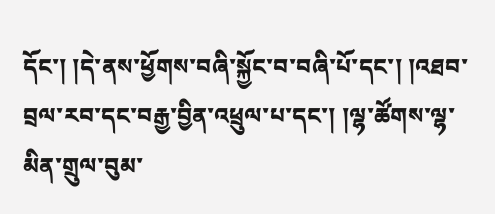དོང་། །དེ་ནས་ཕྱོགས་བཞི་སྐྱོང་བ་བཞི་པོ་དང་། །འཐབ་བྲལ་རབ་དང་བརྒྱ་བྱིན་འཕྲུལ་པ་དང་། །ལྷ་ཚོགས་ལྷ་མིན་གྲུལ་བུམ་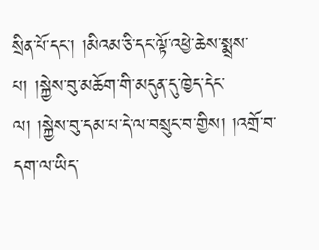སྲིན་པོ་དང་། །མིའམ་ཅི་དང་ལྟོ་འཕྱེ་ཆེས་སྨྲས་པ། །སྐྱེས་བུ་མཆོག་གི་མདུན་དུ་ཁྱེད་དེང་ལ། །སྐྱེས་བུ་དམ་པ་དེ་ལ་བསྲུང་བ་གྱིས། །འགྲོ་བ་དག་ལ་ཡིད་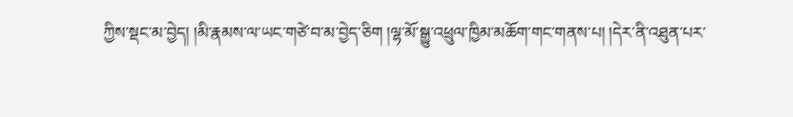ཀྱིས་སྡང་མ་བྱེད། །མི་རྣམས་ལ་ཡང་གཙེ་བ་མ་བྱེད་ཅིག །ལྷ་མོ་སྒྱུ་འཕྲུལ་ཁྱིམ་མཆོག་གང་གནས་པ། །དེར་ནི་འཐུན་པར་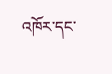འཁོར་དང་